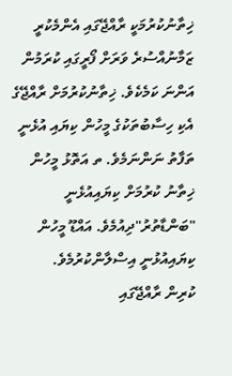ޚިތާނުކުރުމަކީ ރާއްޖޭގައި އެންމެކުރީ ޒަމާނުއްސުރެ ވަރަށް ފޯރީގައި ކުރަމުން އަންނަ ކަމެކެވެ. ޚިތާނުކުރުމަށް ރާއްޖޭގެ އެކި ހިސާބުތަކުގެ މީހުން ކިޔައި އުޅެނީ ތަފާތު ނަންނަމެވެ. ތ އަތޮޅު މީހުން ޚިތާނު ކުރުމަށް ކިޔައިއުޅެނީ "ބަންޑާތުރު"ދިއުމެވެ. އައްޑޫ މީހުން ކިޔައިއުޅުނީ އިސްލާންކުރުމެވެ.
ކުރިން ރާއްޖޭގައި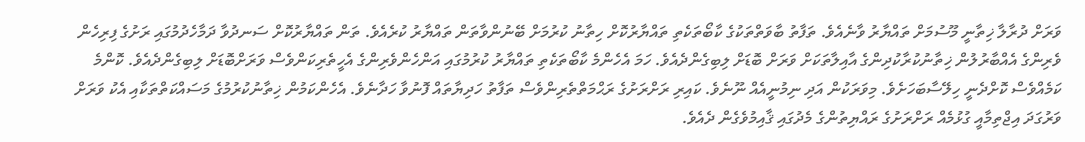ވަރަށް ދުރާލާ ޚިތާނީ މޫސުމަށް ތައްޔާރު ވާނެއެވެ. ތަފާތު ބާވަތްތަކުގެ ކާބޯތަކެތި ތައްޔާރުކޮށް ހިތާނު ކުރުމަށް ބޭނުންވާތަން ތައްޔާރު ކުރެއެވެ. ތަން ތައްޔާރުކޮށް ސަނދުވާ ދަމާހެދުމުގައި ރަށުގެ ފިރިހެން ވެރިންގެ އެއްބާރުލުން ޚިތާނުކުރާކުދިންގެ އާއިލާތަކަށް ވަރަށް ބޮޑަށް ލިބިގެންދެއެވެ. ހަމަ އެހެންމެ ކާބޯތަކެތި ތައްޔާރު ކުރުމުގައި އަންހެންވެރިންގެ އެހީތެރިކަންވެސް ވަރަށްބޮޑަށް ލިބިގެންދެއެވެ. ކޮންމެ ކަމެއްވެސް ކޮށްދެނީ ހިލޭސާބަހަށެވެ. މިވަރަކުން އަދި ނިމުނީއެއް ނޫނެވެ. ކައިރި ރަށްރަށުގެ ރަޙްމަތްތެރިންވެސް ތަފާތު ހަދިޔާތައް ފޮނުވާ ހަދާނެވެ. އެހެންކަމުން ޚިތާނުކުރުމުގެ މަސައްކަތްތަކާއި އެކު ވަރަށް ވަރުގަދަ އިޖްތިމާއީ ގުޅުމެއް ރަށްރަށުގެ ރައްޔިތުންގެ މެދުގައި ޤާއިމުވެގެން ދެއެވެ.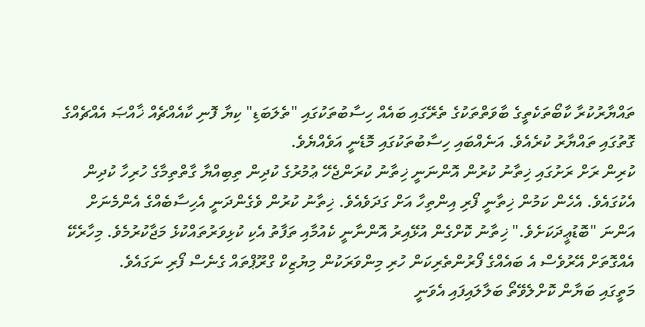ތައްޔާރުކުރާ ކާބޯތަކެތީގެ ބާވަތްތަކުގެ ތެރޭގައި ބައެއް ހިސާބުތަކުގައި "ތެލަބަޑި" ކިޔާ ފޮނި ކާއެއްޗެއް ޚާއްޞަ އެއްޗެއްގެ ގޮތުގައި ތައްޔާރު ކުރެއެވެ. އަނެއްބައި ހިސާބުތަކުގައި މޮޑެނީ އަވެއްޔެވެ.
ކުރިން ރަށް ރަށުގައި ޚިތާނު ކުރުން އޮންނަނީ ޚިތާނު ކުރަންޖެހޭ ޢުމުރުގެ ކުދިން ތިބިއްޔާ ގާތްތިމާގެ ހުރިހާ ކުދިން އެކުގައެވެ. އެހެން ކަމުން ޚިތާނީ ފޯރި އިންތިހާ އަށް ގަދަވެއެވެ. ޚިތާނު ކުރުން ވެގެންދަނީ އެހިސާބެއްގެ އެންމެނަށް އަންނަ "ބޮޑުޢީދަކަށެވެ." ޚިތާނު ކޮށްގެން އުޅޭއިރު އޮންނާނީ ކެއުމާއި ތަފާތު އެކި ކުޅިވަރުތައްކުޅެ މަޖާކުރުމެވެ. މިހާރެކޭ އެއްގޮތަށް އޭރުވެސް އެ ބައެއްގެ ފޯރުންތެރިކަން ހުރި މިންވަރަކުން މިޔުޒިކް ގްރޫޕްތައް ގެނެސް ފޯރި ނަގައެވެ.
މަތީގައި ބަޔާން ކޮށްލެވޭތޯ ބަލާލައިފައި އެވަނީ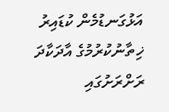އަޅުގަނޑުމެން ކުޑައިރު ޚިތާނުކުރުމުގެ އާދަކާދަ ރަށްރަށުގައި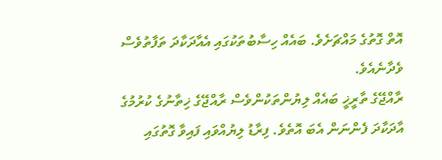އޮތް ގޮތުގެ މައްޗަށެވެ. ބައެއް ހިސާބުތަކުގައި އެއާދަކާދަ ތަފާތުވެސް ވެދާނެއެވެ.
ރާއްޖޭގެ ތާރީޚީ ބައެއް ލިޔުންތަކުންވެސް ރާއްޖޭގެ ޚިތާނުގެ ކުރުމުގެ އާދަކާދަ ފެންނަން އެބަ އޮތެވެ. ފިރާޑު ލިޔުއްވައި ފައިވާ ގޮތުގައި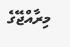މިރާއްޖޭގެ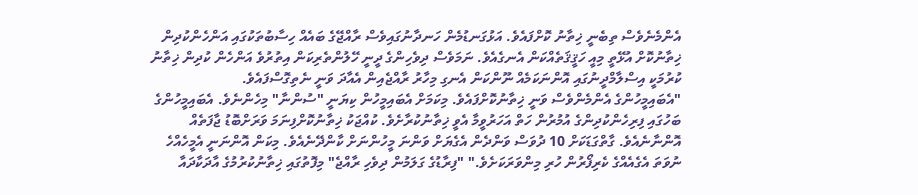އެންމެނެވެސް ތިބެނީ ޚިތާނު ކޮށްފައެވެ. އަޅުގަނޑުމެން ހަނދާނުގައިވެސް ރާއްޖޭގެ ބައެއް ހިސާބުތަކުގައި އަންހެންކުދިން ޚިތާނުކޮށް އުޅޭތީ މިއީ ހަޤީޤަތެއްކަން އެނގެއެވެ. ނަމަވެސް ދިވެހިންގެ ދީނީ ހޭލުންތެރިކަން އިތުރުވެ އަންހެން ކުދިން ޚިތާނު ކުރުމަކީ އިސްލާމްދީނުގައި އޮންނަކަމެއް ނޫންކަން އެނގި މިހާރު ރާއްޖެއިން އެއާދަ ވަނީ ނެތިގޮސްފައެވެ.
"އެބައިމީހުންގެ އެންމެންވެސް ވަނީ ޚިތާނުކޮށްފައެވެ. މިކަމަށް އެބައިމީހުން ކިޔަނީ "ސުންނާ" މިހެންނެވެ. އެބައިމީހުންގެ ބަހުގައި ފިރިހެންކުދިންގެ އުމުރުން ހަތް އަހަރުވީމާ އެވީ ޚިތާނުކުރާށެވެ. ކުއްޖަކު ޚިތާނުކޮށްފިނަމަ ވަރަށްބޮޑު ޖާފަތެއް އޮންނާނެއެވެ. ގާތްގަޑަކަށް 10 ދުވަސް ވަންދެން އެގެޔަށް ވަންނަ މީހުންނަށް ކާންދޭނެއެވެ. މިކަން އޮންނަނީ އެމީހެއްހެ ނުވަތަ އެގެއެއްގެ ކެރިފޯރުން ހުރި މިންވަރަކަށެވެ." "ފިރާޑުގެ ގަލަމުން ދިވެހި ރާއްޖެ" މިފޮތުގައި ޚިތާނުކުރުމުގެ އާދަކާދައާ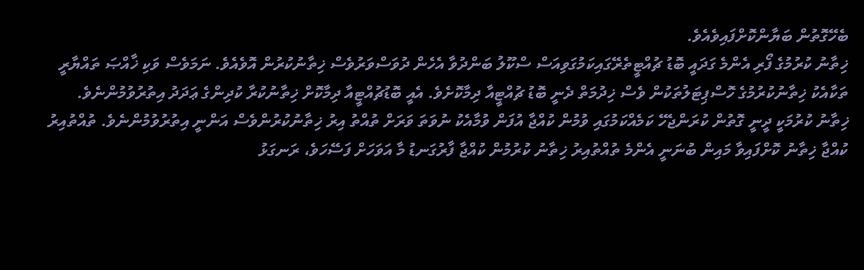ބެހޭގޮތުން ބަޔާންކޮށްފައިވެއެވެ.
ޚިތާނު ކުރުމުގެ ފޯރި އެންމެ ގަދައީ ބޮޑު ޗުއްޓީތެރޭގައިކަމުގަވިއަސް ސްކޫލު ބަންދުވާ އެހެން ދުވަސްވަރުވެސް ޚިތާނުކުރުން އޮވެއެވެ. ނަމަވެސް ވަކި ޚާއްޞަ ތައްޔާރީ ތަކާއެކު ޚިތާނުކުރުމުގެ ހޮސްޕިޓަލުތަކުން ވެސް ޚިދުމަތް ދެނީ ބޮޑު ޗުއްޓީއާ ދިމާކޮށެވެ. އެއީ ބޮޑުޗުއްޓީއާ ދިމާކޮށް ޚިތާނުކުރާ ކުދިންގެ ޢަދަދު އިތުރުވުމުންނެވެ.
ޚިތާނު ކުރުމަކީ ދީނީ ގޮތުން ކުރަންޖެހޭ ކަމެއްކަމުގައި ވުމުން ކުއްޖާ އުފަން ވުމާއެކު ނުވަތަ ވަރަށް ތުއްތު އިރު ޚިތާނުކުރުންވެސް އަންނީ އިތުރުވުމުންނެވެ. ތުއްތުއިރު ކުއްޖާ ޚިތާނު ކޮށްފައިވާ މައިން ބުނަނީ އެންމެ ތުއްތުއިރު ޚިތާނު ކުރުމުން ކުއްޖާ ފާރުގަނޑު މާ އަވަހަށް ފަސޭހަވެ، ރަނގަޅު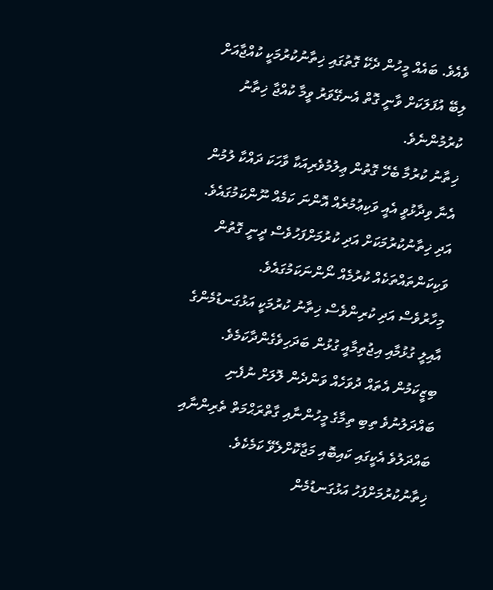ވެއެވެ. ބައެއް މީހުން ދެކޭ ގޮތުގައި ޚިތާނުކުރުމަކީ ކުއްޖާއަށް ލިބޭ އުފަލަކަށް ވާނީ ގޮތް އެނގޭވަރު ވީމާ ކުއްޖާ ޚިތާނު ކުރުމުންނެވެ.
ޚިތާނު ކުރުމާ ބެހޭ ގޮތުން ޢިލުމުވެރިއަކާ ވާހަކަ ދައްކާ ލުމުން އެނާ ވިދާޅުވީ އެއީ ވަކިޢުމުރެއް އޮންނަ ކަމެއް ނޫންކަމުގައެވެ. އަދި ޚިތާނުކުރުމަކަށް އަދި ކުރުމަށްފަހުވެސް ދީނީ ގޮތުން ވަކިކަންތައްތަކެއް ކުރުމެއް ނޯންނަކަމުގައެވެ.
މިހާރުވެސް އަދި ކުރިންވެސް ޚިތާނު ކުރުމަކީ އަޅުގަނޑުމެންގެ އާއިލީ ގުޅުމާއި އިޖުތިމާއީ ގުޅުން ބަދަހިވެގެންދާކަމެވެ. ބިޒީކަމުން އެތައް ދުވަހެއް ވަންދެން ލޮލަށް ނުފެނި ބައްދަލުނުވެ ތިބި ތިމާގެ މީހުންނާއި ގާތްރަޙްމަތް ތެރިންނާއި ބައްދަލުވެ އެކީގައި ކައިބޮއި މަޖާކޮށްލެވޭ ކަމެކެވެ. ޚިތާނުކުރުމަށްފަހު އަޅުގަނޑުމެން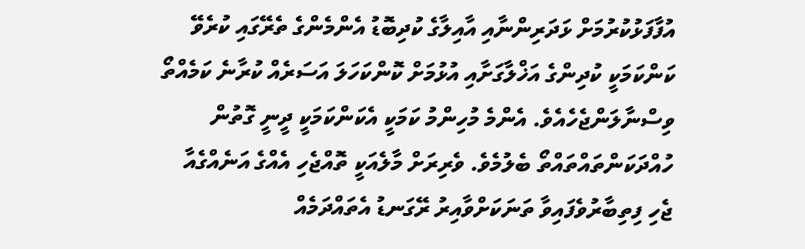އުފާފަޅުކުރުމަށް ޅަދަރިންނާއި އާއިލާގެ ކުދިބޮޑު އެންމެންގެ ތެރޭގައި ކުރެވޭ ކަންކަމަކީ ކުދިންގެ އަޚްލާގަށާއި އުޅުމަށް ކޮންކަހަލަ އަސަރެއް ކުރާނެ ކަމެއްތޯ ވިސްނާލަންޖެހެއެވެ. އެންމެ މުހިންމު ކަމަކީ އެކަންކަމަކީ ދީނީ ގޮތުން ހުއްދަކަންތައްތައްތޯ ބެލުމެވެ. ވެރިރަށް މާލެއަކީ ތޮއްޖެހި އެއްގެ އަނެއްގެއާ ޖެހި ފިތިބާރުވެފައިވާ ތަނަކަށްވާއިރު ރޭގަނޑު އެތައްދަމެއް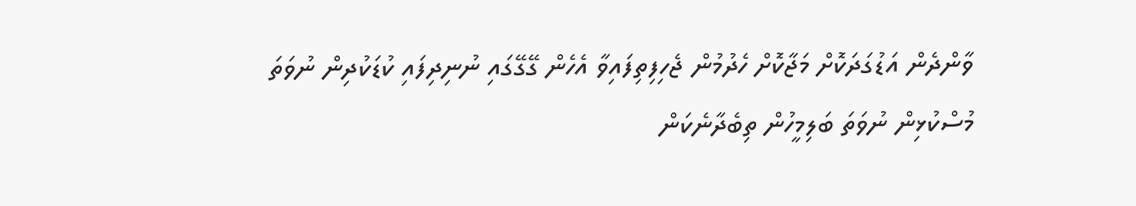ވާންދެން އަޑުގަދަކޮށް މަޖާކޮށް ހެދުމުން ޖެހިފިތިފައިވާ އެހެން ގޭގޭގައި ނުނިދިފައި ކުޑަކުދިން ނުވަތަ މުސްކުޅިން ނުވަތަ ބަލިމީހުން ތިބެދާނެކަން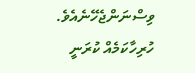ވިސްނަންޖެހޭނެއެވެ. ހުރިހާކަމެއް ކުރަނީ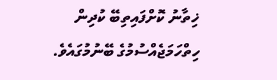ޚިތާނު ކޮށްފައިތިބޭ ކުދިން ހިތްހަމަޖެއްސުމުގެ ބޭނުމުގައެވެ.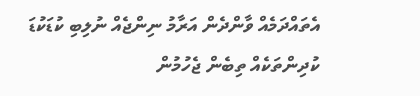އެތައްދަމެއް ވާންދެން އަރާމު ނިންޖެއް ނުލިބި ކުޑަކުޑަ ކުދިންތަކެއް ތިބެން ޖެހުމުން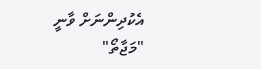އެކުދިންނަށް ވާނީ "މަޖާތޯ"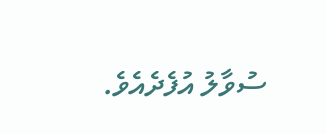ސުވާލު އުފެދެއެވެ.